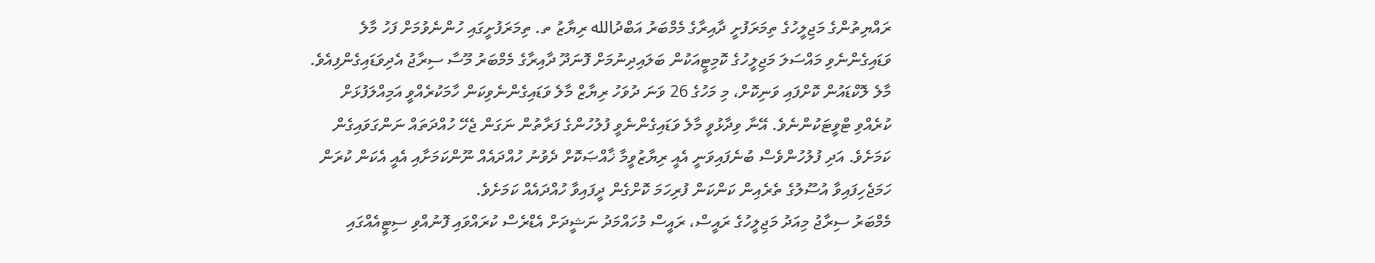ރައްޔިތުންގެ މަޖިލީހުގެ ތިމަރަފުށީ ދާއިރާގެ މެމްބަރު އަބްދުالله ރިޔާޒު ތ. ތިމަރަފުށީގައި ހުންނެވުމަށް ފަހު މާލެ ވަޑައިގެންނެވި މައްސަލަ މަޖިލީހުގެ ކޮމިޓީއަކުން ބަލައިދިނުމަށް ފޮނަދޫ ދާއިރާގެ މެމްބަރު މޫސާ ސިރާޖު އެދިވަޑައިގެންފިއެވެ.
މާލެ ލޮކްޑައުން ކޮށްފައި ވަނިކޮށް، މި މަހުގެ 26 ވަނަ ދުވަހު ރިޔާޒް މާލެ ވަޑައިގެންނެވިކަން ހާމަކުރެއްވީ އަމިއްލަފުޅަށް ކުރެއްވި ޓްވީޓަކުންނެވެ. އޭނާ ވިދާޅުވީ މާލެ ވަޑައިގެންނެވީ ފުލުހުންގެ ފަރާތުން ނަގަން ޖެހޭ ހުއްދަތައް ނަންގަވައިގެން ކަމަށެވެ. އަދި ފުލުހުންވެސް ބުނެފައިވަނީ އެއީ ރިޔާޒުވީމާ ޚާއްޞަކޮށް ދެވުނު ހުއްދައެއް ނޫންކަމަށާއި އެއީ އެކަން ކުރަން ހަމަޖެހިފައިވާ އުސޫލުގެ ތެރެއިން ކަންކަން ފުރިހަމަ ކޮށްގެން ދީފައިވާ ހުއްދައެއް ކަމަށެވެ.
މެމްބަރު ސިރާޖު މިއަދު މަޖިލީހުގެ ރައީސް، ރައީސް މުހައްމަދު ނަޝީދަށް އެޑްރެސް ކުރައްވައި ފޮނުއްވި ސިޓީއެއްގައި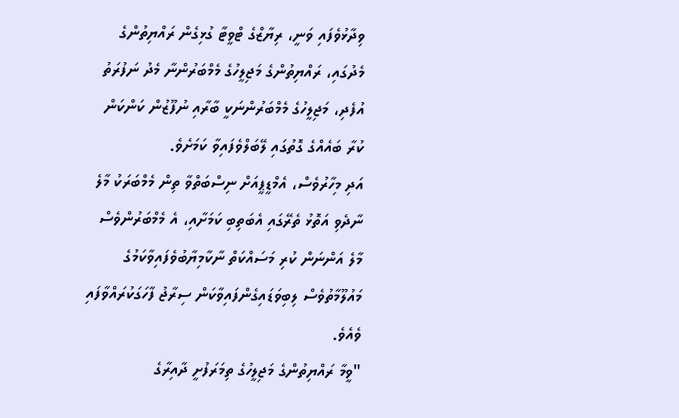ވިދާޅުވެފައި ވަނީ، ރިޔާޒްގެ ޓްވީޓާ ގުޅިގެން ރައްޔިތުންގެ މެދުގައި، ރައްޔިތުންގެ މަޖިލީހުގެ މެމްބަރުންނާ މެދު ނަފުރަތު އުފެދި، މަޖިލީހުގެ މެމްބަރުންނަކީ ބާރާއި ނުފޫޒުން ކަންކަން ކުރާ ބައެއްގެ ގޮތުގައި ލޭބަލްވެފައިވާ ކަމަށެވެ.
އަދި މިހާރުވެސް، އެމްޑީޕީއަށް ނިސްބަތްވާ ތިން މެމްބަރަކު މާލެ ނާދެވި އަތޮޅު ތެރޭގައި އެބަތިބި ކަމަށާއި، އެ މެމްބަރުންވެސް މާލެ އަންނަން ކުރި މަސައްކަތް ނާކާމިޔާބުވެފައިވާކަމުގެ މައުލޫމާތުވެސް ލިބިވަޑައިގެންފައިވާކަން ސިރާޖު ފާހަގަކުރައްވާފައި ވެއެވެ.
"ވީމާ ރައްޔިތުންގެ މަޖިލީހުގެ ތިމަރަފުށީ ދާއިރާގެ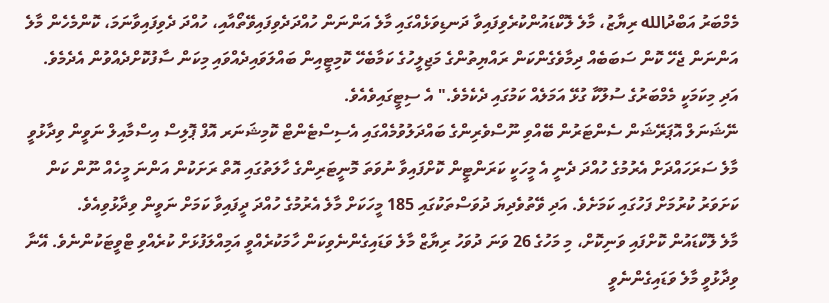މެމްބަރު އަބްދުالله ރިޔާޒު، މާލެ ލޮކްޑައުންކުރެވިފައިވާ ދަނޑިވަޅެއްގައި މާލެ އަންނަން ހުއްދަދެވިފައިވޭތޯއާއި، ހުއްދަ ދެވިފައިވާނަމަ، ކޮންމެހެން މާލެ އަންނަން ޖެހޭ ކޮން ސަބަބެއް ދިމާވެގެންކަން ރައްޔިތުންގެ މަޖިލީހުގެ ކަމާބެހޭ ކޮމިޓީއިން ބައްލަވައިދެއްވައި މިކަން ސާފުކޮށްދެއްވުން އެދެމެވެ. އަދި މިކަމަކީ މެމްބަރުގެ ސުލޫކާ ގުޅޭ އަމަލެއް ކަމުގައި ދެކެމެވެ." އެ ސިޓީގައިވެއެވެ.
ނޭޝަނަލް އޮޕަރޭޝަން ސެންޓަރުން ބޭއްވި ނޫސްވެރިންގެ ބައްދަލުވުމެއްގައި އެސިސްޓެންޓް ކޮމިޝަނަރ އޮފް ޕޮލިސް އިސްމާއިލް ނަވީން ވިދާޅުވީ މާލެ ސަރަހައްދަށް އެރުމުގެ ހުއްދަ ދެނީ އެ މީހަކީ ކަރަންޓީން ކޮށްފައިވާ ނުވަތަ މޮނީޓަރިންގެ ހާލަތުގައި އޮތް ރަށަކުން އަންނަ މީހެއް ނޫން ކަން ކަށަވަރު ކުރުމަށް ފަހުގައި ކަމަށެވެ. އަދި ވޭތުވެދިޔަ ދުވަސްތަކުގައި 185 މީހަކަށް މާލެ އެރުމުގެ ހުއްދަ ދީފައިވާ ކަމަށް ނަވީން ވިދާޅުވިއެވެ.
މާލެ ލޮކްޑައުން ކޮށްފައި ވަނިކޮށް، މި މަހުގެ 26 ވަނަ ދުވަހު ރިޔާޒް މާލެ ވަޑައިގެންނެވިކަން ހާމަކުރެއްވީ އަމިއްލަފުޅަށް ކުރެއްވި ޓްވީޓަކުންނެވެ. އޭނާ ވިދާޅުވީ މާލެ ވަޑައިގެންނެވީ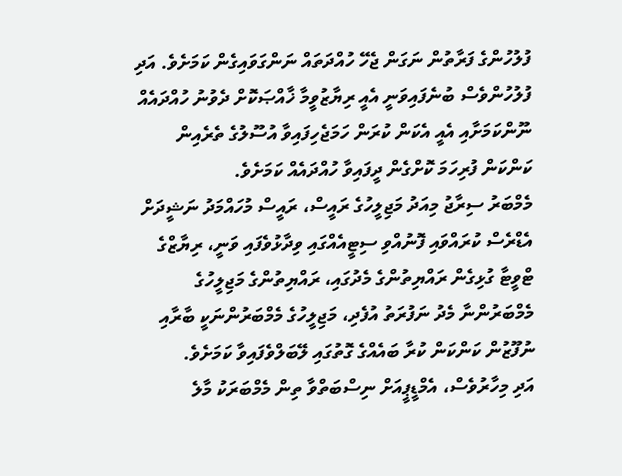ފުލުހުންގެ ފަރާތުން ނަގަން ޖެހޭ ހުއްދަތައް ނަންގަވައިގެން ކަމަށެވެ. އަދި ފުލުހުންވެސް ބުނެފައިވަނީ އެއީ ރިޔާޒުވީމާ ޚާއްޞަކޮށް ދެވުނު ހުއްދައެއް ނޫންކަމަށާއި އެއީ އެކަން ކުރަން ހަމަޖެހިފައިވާ އުސޫލުގެ ތެރެއިން ކަންކަން ފުރިހަމަ ކޮށްގެން ދީފައިވާ ހުއްދައެއް ކަމަށެވެ.
މެމްބަރު ސިރާޖު މިއަދު މަޖިލީހުގެ ރައީސް، ރައީސް މުހައްމަދު ނަޝީދަށް އެޑްރެސް ކުރައްވައި ފޮނުއްވި ސިޓީއެއްގައި ވިދާޅުވެފައި ވަނީ، ރިޔާޒްގެ ޓްވީޓާ ގުޅިގެން ރައްޔިތުންގެ މެދުގައި، ރައްޔިތުންގެ މަޖިލީހުގެ މެމްބަރުންނާ މެދު ނަފުރަތު އުފެދި، މަޖިލީހުގެ މެމްބަރުންނަކީ ބާރާއި ނުފޫޒުން ކަންކަން ކުރާ ބައެއްގެ ގޮތުގައި ލޭބަލްވެފައިވާ ކަމަށެވެ.
އަދި މިހާރުވެސް، އެމްޑީޕީއަށް ނިސްބަތްވާ ތިން މެމްބަރަކު މާލެ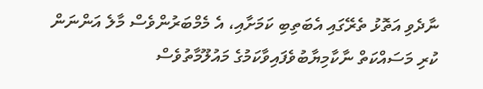ނާދެވި އަތޮޅު ތެރޭގައި އެބަތިބި ކަމަށާއި، އެ މެމްބަރުންވެސް މާލެ އަންނަން ކުރި މަސައްކަތް ނާކާމިޔާބުވެފައިވާކަމުގެ މައުލޫމާތުވެސް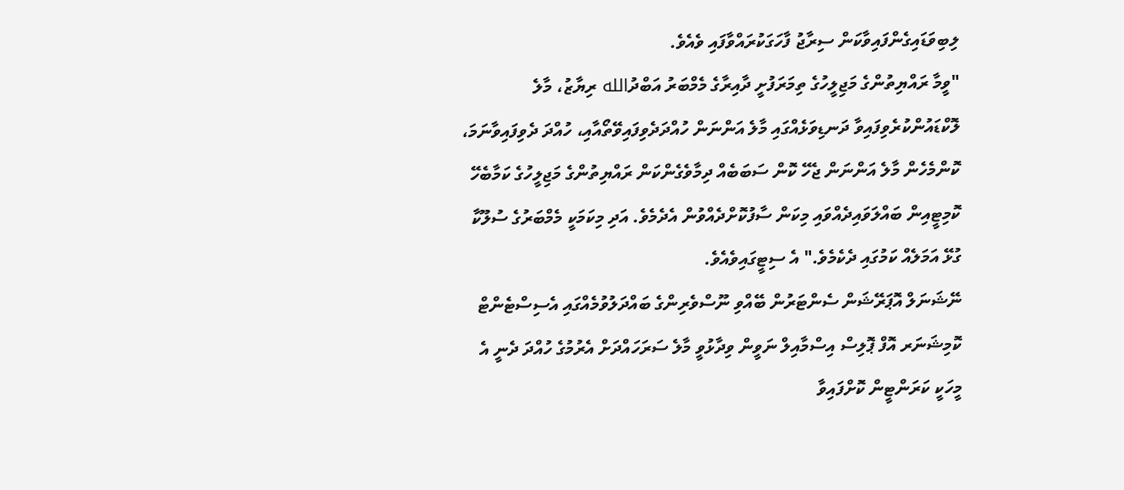ލިބިވަޑައިގެންފައިވާކަން ސިރާޖު ފާހަގަކުރައްވާފައި ވެއެވެ.
"ވީމާ ރައްޔިތުންގެ މަޖިލީހުގެ ތިމަރަފުށީ ދާއިރާގެ މެމްބަރު އަބްދުالله ރިޔާޒު، މާލެ ލޮކްޑައުންކުރެވިފައިވާ ދަނޑިވަޅެއްގައި މާލެ އަންނަން ހުއްދަދެވިފައިވޭތޯއާއި، ހުއްދަ ދެވިފައިވާނަމަ، ކޮންމެހެން މާލެ އަންނަން ޖެހޭ ކޮން ސަބަބެއް ދިމާވެގެންކަން ރައްޔިތުންގެ މަޖިލީހުގެ ކަމާބެހޭ ކޮމިޓީއިން ބައްލަވައިދެއްވައި މިކަން ސާފުކޮށްދެއްވުން އެދެމެވެ. އަދި މިކަމަކީ މެމްބަރުގެ ސުލޫކާ ގުޅޭ އަމަލެއް ކަމުގައި ދެކެމެވެ." އެ ސިޓީގައިވެއެވެ.
ނޭޝަނަލް އޮޕަރޭޝަން ސެންޓަރުން ބޭއްވި ނޫސްވެރިންގެ ބައްދަލުވުމެއްގައި އެސިސްޓެންޓް ކޮމިޝަނަރ އޮފް ޕޮލިސް އިސްމާއިލް ނަވީން ވިދާޅުވީ މާލެ ސަރަހައްދަށް އެރުމުގެ ހުއްދަ ދެނީ އެ މީހަކީ ކަރަންޓީން ކޮށްފައިވާ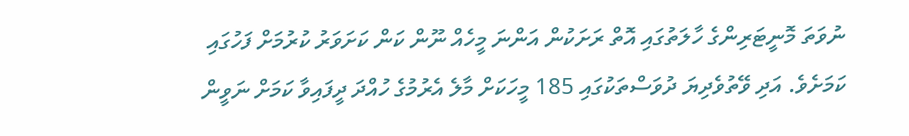ނުވަތަ މޮނީޓަރިންގެ ހާލަތުގައި އޮތް ރަށަކުން އަންނަ މީހެއް ނޫން ކަން ކަށަވަރު ކުރުމަށް ފަހުގައި ކަމަށެވެ. އަދި ވޭތުވެދިޔަ ދުވަސްތަކުގައި 185 މީހަކަށް މާލެ އެރުމުގެ ހުއްދަ ދީފައިވާ ކަމަށް ނަވީން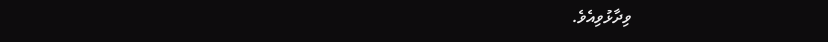ވިދާޅުވިއެވެ.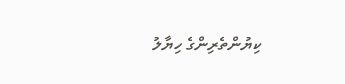ކިޔުންތެރިންގެ ހިޔާލު